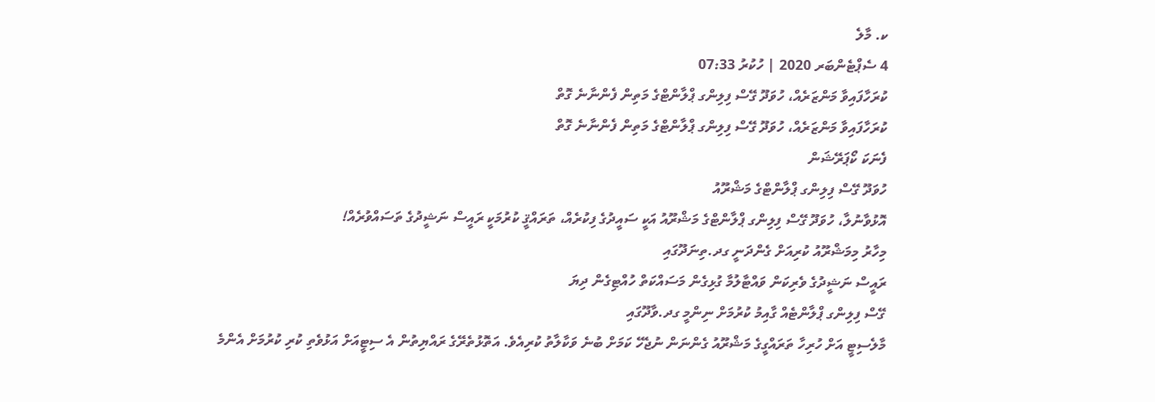ކ. މާލެ
4 ސެޕްޓެންބަރ 2020 | ހުކުރު 07:33
ކުރަހާފައިވާ މަންޒަރެއް، ހުވަދޫ ގޭސް ފިލިންގ ޕްލާންޓްގެ މަތިން ފެންނާނެ ގޮތް
ކުރަހާފައިވާ މަންޒަރެއް، ހުވަދޫ ގޭސް ފިލިންގ ޕްލާންޓްގެ މަތިން ފެންނާނެ ގޮތް
ފެނަކަ ކޯޕަރޭޝަން
ހުވަދޫ ގޭސް ފިލިންގ ޕްލާންޓްގެ މަޝްރޫއު
އޮޅުވާނުލާ، ހުވަދޫ ގޭސް ފިލިންގ ޕްލާންޓްގެ މަޝްރޫއު އަކީ ސައީދުގެ ފިކުރެއް، ތަރައްޤީ ކުރުމަކީ ރައީސް ނަޝީދުގެ ތަސައްވުރެއް!
މިހާރު މިމަޝްރޫއު ކުރިއަށް ގެންދަނީ ގދ.ތިނަދޫގައި
ރައީސް ނަޝީދުގެ ވެރިކަން ވައްޓާލުމާ ގުޅިގެން މަސައްކަތް ހުއްޓިގެން ދިޔަ
ގޭސް ފިލިންގ ޕްލާންޓެއް ގާއިމު ކުރުމަށް ނިންމީ ގދ.ވާދޫގައި
މާލެސިޓީ އަށް ހުރިހާ ތަރައްގީގެ މަޝްރޫއު ގެންނަން ނުޖެހޭ ކަމަށް ބުނެ ވަކާލާތު ކުރިއެވެ. އަތޮޅުތެރޭގެ ރައްޔިތުން އެ ސިޓީއަށް އަޅުވެތި ކުރި ކުރުމަށް އެންމެ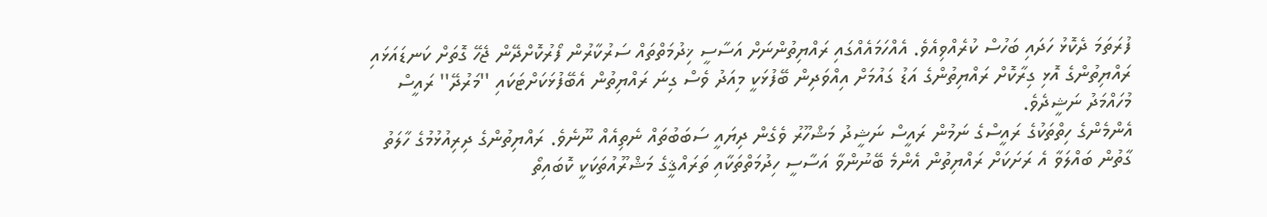ފުރަތަމަ ދެކޮޅު ހަދައި ބަހުސް ކުރެއްވިއެވެ. އެއްހަމައެއްގައި ރައްޔިތުންނަށް އަސާސީ ޚިދުމަތްތައް ސަރުކާރުން ފޯރުކޮށްދޭން ޖެހޭ ގޮތަށް ކަނޑައަޅައި ރައްޔިތުންގެ އޮޅި ގިރާކޮށް ރައްޔިތުންގެ އަޑު ގައުމަށް އިއްވަދިން ބޭފުޅަކީ މިއަދު ވެސް ގިނަ ރައްޔިތުން އެބޭފުޅަކަށްޓަކައި ''މަރުދޭ'' ރައީސް މުހައްމަދު ނަޝީދެވެ.
އެންމެންގެ ހިތްތަކުގެ ރައީސްގެ ނަމުން ރައީސް ނަޝީދު މަޝްހޫރު ވެގެން ދިޔައީ ސަބަބުތައް ނެތިއެއް ނޫނެވެ. ރައްޔިތުންގެ ދިރިއުޅުމުގެ ހާލަތު ގާތުން ބައްލަވާ އެ ރަށަކަށް ރައްޔިތުން އެންމެ ބޭނުންވާ އަސާސީ ހިދުމަތްތަކާއި ތަރައްޤީގެ މަޝްރޫއުތަކަކީ ކޮބައިތޯ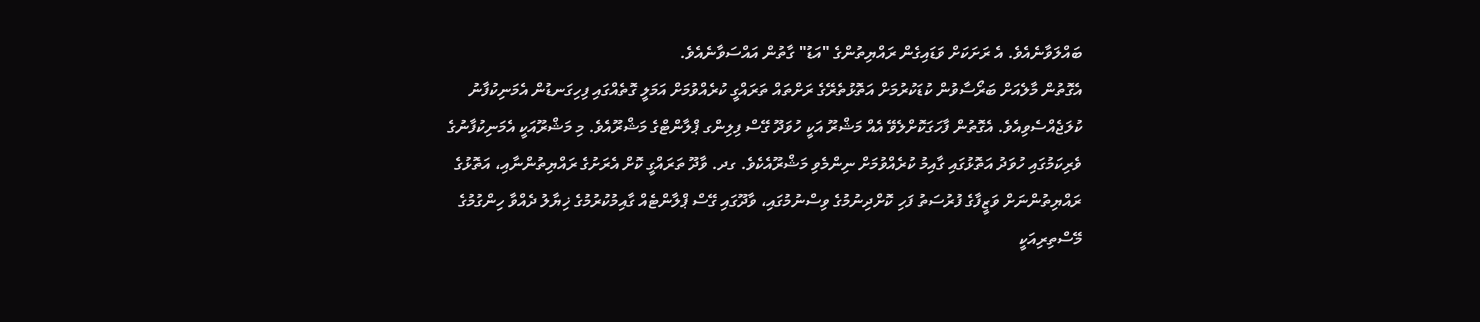ބައްލަވާނެއެވެ. އެ ރަށަކަށް ވަޑައިގެން ރައްޔިތުންގެ "އަޑު" ގާތުން އައްސަވާނެއެވެ.
އެގޮތުން މާލެއަށް ބަރޯސާވުން ކުޑަކުރުމަށް އަތޮޅުތެރޭގެ ރަށްތައް ތަރައްގީ ކުރެއްވުމަށް އަމަލީ ގޮތެއްގައި ފިހިގަނޑުން އެމަނިކުފާނު ކުލަޖެއްސެވިއެވެ. އެގޮތުން ފާހަގަކޮށްލެވޭ އެއް މަޝްރޫ އަކީ ހުވަދޫ ގޭސް ފިލިންގ ޕްލާންޓްގެ މަޝްރޫއެވެ. މި މަޝްރޫއަކީ އެމަނިކުފާނުގެ ވެރިކަމުގައި ހުވަދު އަތޮޅުގައި ގާއިމު ކުރެއްވުމަށް ނިންމެވި މަޝްރޫއެކެވެ. ގދ. ވާދޫ ތަރައްގީ ކޮށް އެރަށުގެ ރައްޔިތުންނާއި، އަތޮޅުގެ ރައްޔިތުންނަށް ވަޒީފާގެ ފުރުސަތު ފަހި ކޮށްދިނުމުގެ ވިސްނުމުގައި، ވާދޫގައި ގޭސް ޕްލާންޓެއް ގާއިމުކުރުމުގެ ޚިޔާލު ދެއްވާ ހިންގުމުގެ މޭސްތިރިއަކީ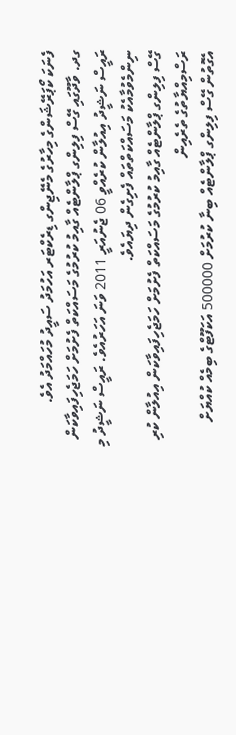ފެނަކަ ކޯޕަރޭޝަންގެ މިހާރުގެ މެނޭޖިންގ ޑިރެކްޓަރ އަހުމަދު ސައީދު މުހައްމަދު އެވެ.
ގދ. ވާދޫގައި ގޭސް ފިލިންގ ޕްލާންޓެއް ގާއިމު ކުރުމުގެ މަސައްކަތް ފެށުމަށް ހަމަޖެހިފައިވާކަން ރައީސް ނަޝީދު އިއުލާން ކުރެއްވީ 06 ޖެނުއަރީ 2011 ވަނަ އަހަރުއެވެ. ރައީސް ނަޝީދު މި ނިންމެވުމާއެކު މަސައްކަތްތައް ފެށިގެން ދިޔައެވެ.
ގޭސް ފިލިންގ ޕްލާންޓެއް ގާއިމު ކުރުމުގެ މަސައްކަތް ފެށުމަށް ހަމަޖެހިފައިވާކަން އިއުލާން ކުރި ރަސްމިއްޔާތުގެ ތެރެއިން
އެގޮތުން ގޭސް ފިލިންގ ޕްލާންޓެއް ބިނާ ކުރުމަށް 500000 އަކަފޫޓްގެ ބިމެއް ކުއްޔަށް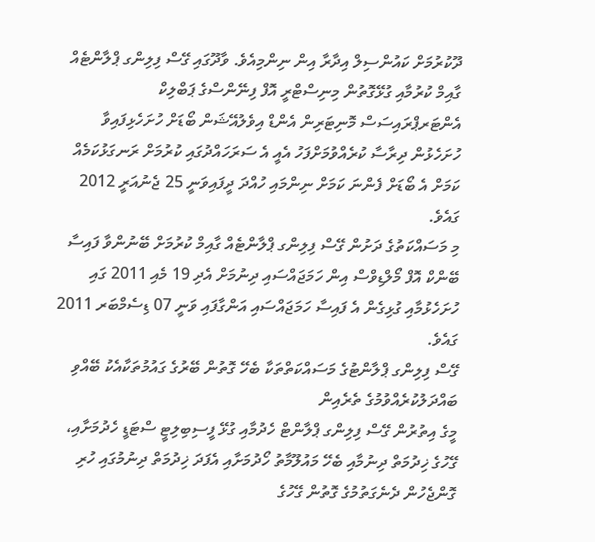ދޫކުރުމަށް ކައުންސިލް އިދާރާ އިން ނިންމިއެވެ. ވާދޫގައި ގޭސް ފިލިންގ ޕްލާންޓެއް ގާއިމް ކުރުމާއި ގުޅޭގޮތުން މިނިސްޓްރީ އޮފް ފިނޭންސްގެ ޕަބްލިކް އެންޓަރޕްރައިސަސް މޮނިޓަރިން އެންޑް އިވެލުއޭޝަން ބޯޑަށް ހުށަހެޅިފައިވާ ހުށަހެޅުން ދިރާސާ ކުރެއްވުމަށްފަހު އެއީ އެ ސަރަހައްދުގައި ކުރުމަށް ރަނގަޅުކަމެއް ކަމަށް އެ ބޯޑަށް ފެންނަ ކަމަށް ނިންމައި ހުއްދަ ދީފައިވަނީ 25 ޖެނުއަރީ 2012 ގައެވެ.
މި މަސައްކަތުގެ ދަށުން ގޭސް ފިލިންގ ޕްލާންޓެއް ގާއިމް ކުރުމަށް ބޭނުންވާ ފައިސާ ބޭންކް އޮފް މޯލްޑިވްސް އިން ހަމަޖައްސައި ދިނުމަށް އެދި 19 މެއި 2011 ގައި ހުށަހެޅުމާއި ގުޅިގެން އެ ފައިސާ ހަމަޖައްސައި އަންގާފައި ވަނީ 07 ޑިސެމްބަރ 2011 ގައެވެ.
ގޭސް ފިލިންގ ޕްލާންޓުގެ މަސައްކަތްތަކާ ބެހޭ ގޮތުން ބޭރުގެ ގައުމުތަކާއެކު ބޭއްވި ބައްދަލުކުރެއްވުމުގެ ތެރެއިން
މީގެ އިތުރުން ގޭސް ފިލިންގ ޕްލާންޓް ހެދުމާއި ގުޅޭ ފީސިބިލިޓީ ސްޓަޑީ ހެދުމަށާއި، ގޭހުގެ ޚިދުމަތް ދިނުމާއި ބެހޭ މައުލޫމާތު ހޯދުމަށާއި އެފަދަ ޚިދުމަތް ދިނުމުގައި ހުރި ގޮންޖެހުން ދެނެގަތުމުގެ ގޮތުން ގޭހުގެ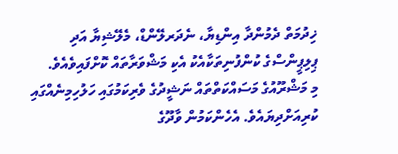ޚިދުމަތް ދެމުންދާ އިންޑިޔާ، ނެދަރލޭންޑް، މެލޭޝިޔާ އަދި ޕިލިޕީންސްގެ ކުންފުނިތަކާއެކު އެކި މަޝްވަރާތައް ކޮށްފައިވެއެވެ.
މި މަޝްރޫއުގެ މަސައްކަތްތައް ނަޝީދުގެ ވެރިކަމުގައި ހަލުހިމިނެއްގައި ކުރިއަށްދިޔައެވެ. އެހެންކަމުން ވާދޫގެ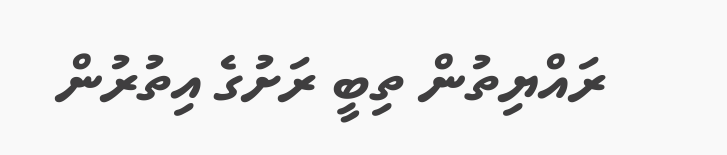ރައްޔިތުން ތިބީ ރަށުގެ އިތުރުން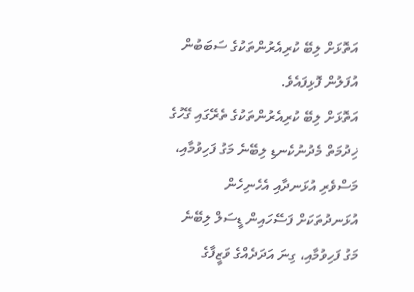އަތޮޅަށް ލިބޭ ކުރިއެރުންތަކުގެ ސަބަބުން އުފަލުން ފޮޅިފައެވެ.
އަތޮޅަށް ލިބޭ ކުރިއެރުންތަކުގެ ތެރޭގައި ގޭހުގެ ޚިދުމަތް މެދުނުކެނޑި ލިބޭނެ މަގު ފަހިވުމާއި، މަސްވެރި އުޅަނދާއި އެހެނިހެން އުޅަނދުތަކަށް ފަސޭހައިން ޑީސަލް ލިބޭނެ މަގު ފަހިވުމާއި، ގިނަ އަދަދެއްގެ ވަޒީފާގެ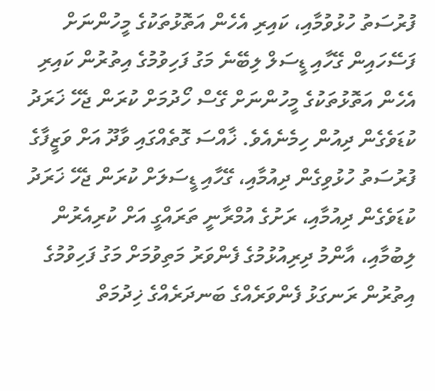ފުރުސަތު ހުޅުވުމާއި، ކައިރި އެހެން އަތޮޅުތަކުގެ މީހުންނަށް ފަސޭހައިން ގޭހާއި ޑީސަލް ލިބޭނެ މަގު ފަހިވުމުގެ އިތުރުން ކައިރި އެހެން އަތޮޅުތަކުގެ މީހުންނަށް ގޭސް ހޯދުމަށް ކުރަން ޖެހޭ ޚަރަދު ކުޑަވެގެން ދިއުން ހިމެނެއެވެ. ޚާއްސަ ގޮތެއްގައި ވާދޫ އަށް ވަޒީފާގެ ފުރުސަތު ހުޅުވިގެން ދިއުމާއި، ގޭހާއި ޑީސަލަށް ކުރަން ޖެހޭ ޚަރަދު ކުޑަވެގެން ދިއުމާއި، ރަށުގެ އުމްރާނީ ތަރައްގީ އަށް ކުރިއެރުން ލިބުމާއި، އާންމު ދިރިއުޅުމުގެ ފެންވަރު މަތިވުމަށް މަގު ފަހިވުމުގެ އިތުރުން ރަނގަޅު ފެންވަރެއްގެ ބަނދަރެއްގެ ޚިދުމަތް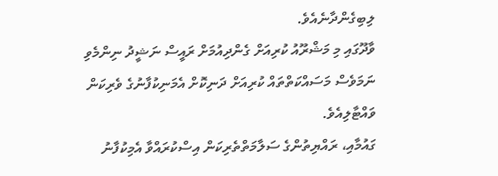ލިބިގެންދާނެއެވެ.
ވާދޫގައި މި މަޝްރޫއު ކުރިއަށް ގެންދިއުމަށް ރައީސް ނަޝީދު ނިންމެވި ނަމަވެސް މަސައްކަތްތައް ކުރިއަށް ދަނިކޮށް އެމަނިކުފާނުގެ ވެރިކަން ވައްޓާލިއެވެ.
ގައުމާއި، ރައްޔިތުންގެ ސަލާމަތްތެރިކަން އިސްކުރައްވާ އެމިކުފާނު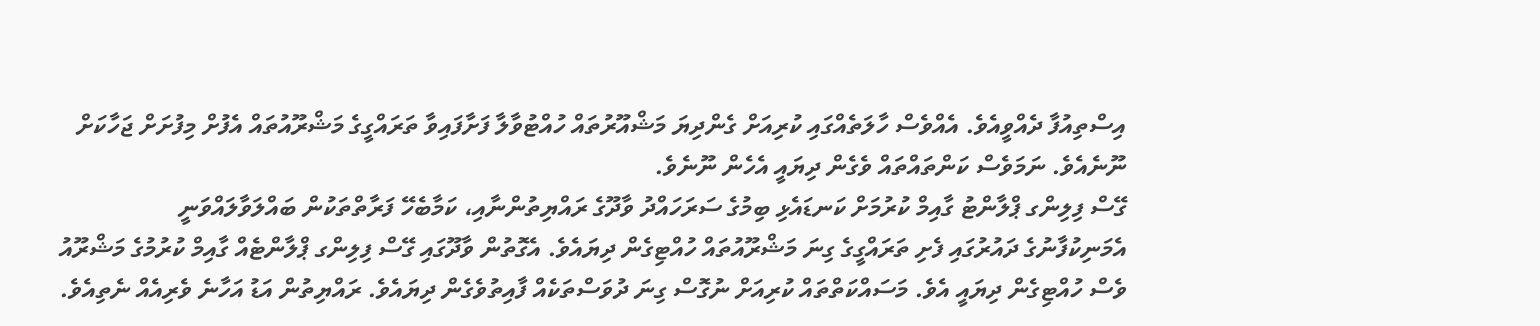އިސްތިއުފާ ދެއްވީއެވެ. އެއްވެސް ހާލަތެއްގައި ކުރިއަށް ގެންދިޔަ މަޝްއޫރުތައް ހުއްޓުވާލާ ފަށާފައިވާ ތަރައްގީގެ މަޝްރޫއުތައް އެފުށް މިފުށަށް ޖަހާކަށް ނޫނެއެވެ. ނަމަވެސް ކަންތައްތައް ވެގެން ދިޔައީ އެހެން ނޫނެވެ.
ގޭސް ފިލިންގ ޕްލާންޓު ގާއިމް ކުރުމަށް ކަނޑައެޅި ބިމުގެ ސަރަހައްދު ވާދޫގެ ރައްޔިތުންނާއި، ކަމާބެހޭ ފަރާތްތަކުން ބައްލަވާލައްވަނީ
އެމަނިކުފާނުގެ ދައުރުގައި ފެށި ތަރައްގީގެ ގިނަ މަޝްރޫއުތައް ހުއްޓިގެން ދިޔައެވެ. އެގޮތުން ވާދޫގައި ގޭސް ފިލިންގ ޕްލާންޓެއް ގާއިމް ކުރުމުގެ މަޝްރޫއު ވެސް ހުއްޓިގެން ދިޔައީ އެވެ. މަސައްކަތްތައް ކުރިއަށް ނުގޮސް ގިނަ ދުވަސްތަކެއް ފާއިތުވެގެން ދިޔައެވެ. ރައްޔިތުން އަޑު އަހާނެ ވެރިއެއް ނެތިއެވެ.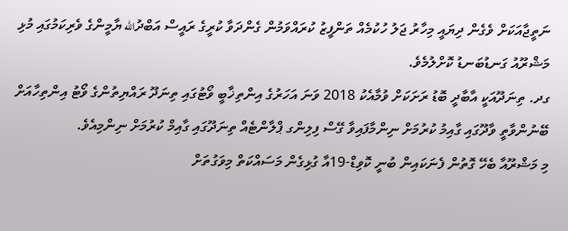ނަތީޖާއަކަށް ވެގެން ދިޔައީ މިހާރު ޖަލު ހުކުމެއް ތަންފީޒު ކުރައްވަމުން ގެންދަވާ ކުރީގެ ރައީސް އަބްދުالله ޔާމީންގެ ވެރިކަމުގައި މުޅި މަޝްރޫއު ގަނޑުބަނޑު ކޮށްލުމެވެ.
ގދ. ތިނަދޫއަކީ އާބާދީ ބޮޑު ރަށަކަށް ވުމާއެކު 2018 ވަނަ އަހަރުގެ އިންތިޚާބީ ވޯޓުގައި ތިނަދޫ ރައްޔިތުންގެ ވޯޓު އިންތިހާއަށް ބޭނުންވާތީ ވާދޫގައި ގާއިމު ކުރުމަށް ނިންމާފައިވާ ގޭސް ފިލިންގ ޕްލާންޓެއް ތިނަދޫގައި ގާއިމް ކުރުމަށް ނިންމިއެވެ.
މި މަޝްރޫއާ ބެހޭ ގޮތުން ފެނަކައިން ބުނީ ކޮވިޑް-19އާ ގުޅިގެން މަސައްކަތް މިވަގުތަށް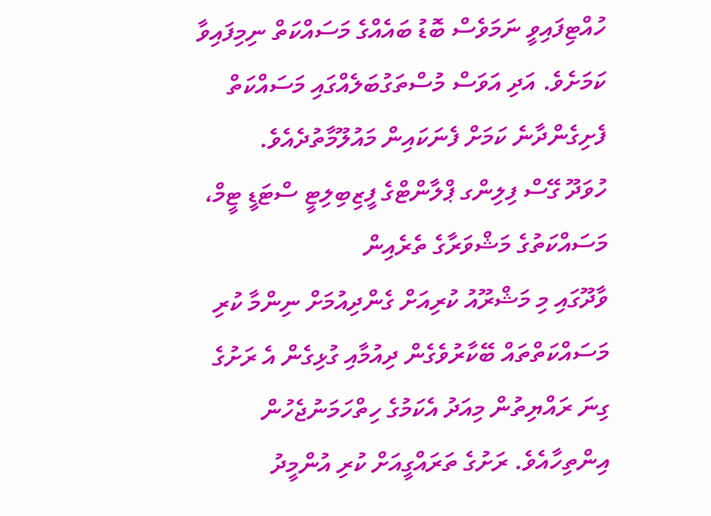ހުއްޓިފައިވީ ނަމަވެސް ބޮޑު ބައެއްގެ މަސައްކަތް ނިމިފައިވާ ކަމަށެވެ. އަދި އަވަސް މުސްތަގުބަލެއްގައި މަސައްކަތް ފެށިގެންދާނެ ކަމަށް ފެނަކައިން މައުލޫމާތުދެއެވެ.
ހުވަދޫ ގޭސް ފިލިންގ ޕްލާންޓްގެ ފީޒިބިލިޓީ ސްޓަޑީ ޓީމް، މަސައްކަތުގެ މަޝްވަރާގެ ތެރެއިން
ވާދޫގައި މި މަޝްރޫއު ކުރިއަށް ގެންދިއުމަށް ނިންމާ ކުރި މަސައްކަތްތައް ބޭކާރުވެގެން ދިއުމާއި ގުޅިގެން އެ ރަށުގެ ގިނަ ރައްޔިތުން މިއަދު އެކަމުގެ ހިތްހަމަނުޖެހުން އިންތިހާއެވެ. ރަށުގެ ތަރައްގީއަށް ކުރި އުންމީދު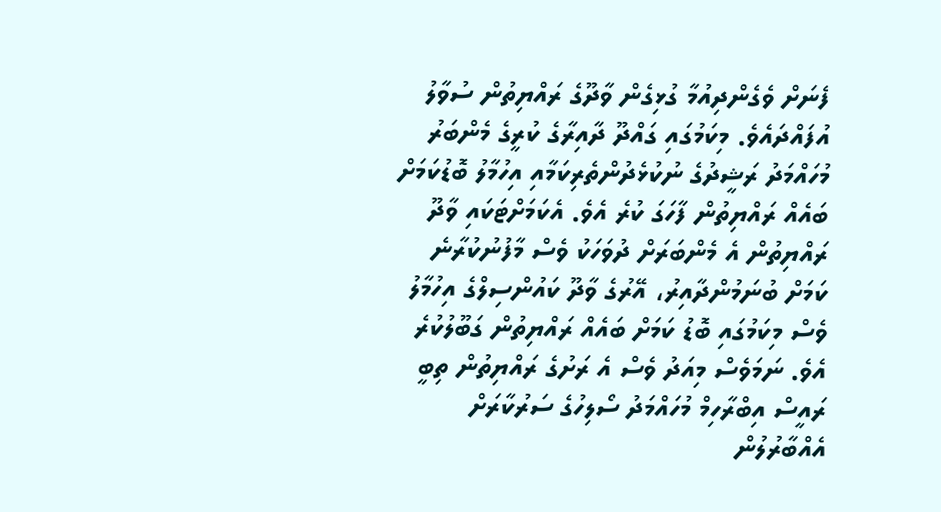ފެނަށް ވެގެންދިއުމާ ގުޅިގެން ވާދޫގެ ރައްޔިތުން ސުވާލު އުފައްދައެވެ. މިކަމުގައި ގައްދޫ ދާއިރާގެ ކުރީގެ މެންބަރު މުހައްމަދު ރަޝީދުގެ ނުކުޅެދުންތެރިކަމާއި އިހުމާލު ބޮޑުކަމަށް ބައެއް ރައްޔިތުން ފާހަގަ ކުރެ އެވެ. އެކަމަށްޓަކައި ވާދޫ ރައްޔިތުން އެ މެންބަރަށް ދުވަހަކު ވެސް މާފުނުކުރާނެ ކަމަށް ބުނަމުންދާއިރު، އޭރުގެ ވާދޫ ކައުންސިލްގެ އިހުމާލު ވެސް މިކަމުގައި ބޮޑު ކަމަށް ބައެއް ރައްޔިތުން ގަބޫލުކުރެ އެވެ. ނަމަވެސް މިއަދު ވެސް އެ ރަށުގެ ރައްޔިތުން ތިބީ ރައީސް އިބްރާހިމް މުހައްމަދު ސޯލިހުގެ ސަރުކާރަށް އެއްބާރުލުން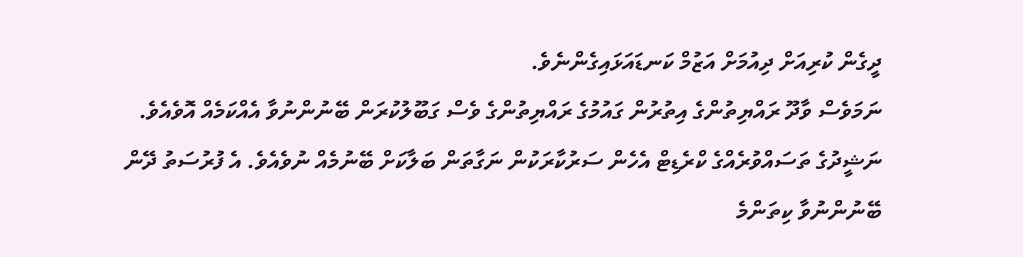ދީގެން ކުރިއަށް ދިއުމަށް އަޒުމް ކަނޑައަޅައިގެންނެވެ.
ނަމަވެސް ވާދޫ ރައްޔިތުންގެ އިތުރުން ގައުމުގެ ރައްޔިތުންގެ ވެސް ގަބޫލުކުރަން ބޭނުންނުވާ އެއްކަމެއް އޮވެއެވެ. ނަޝީދުގެ ތަސައްވުރެއްގެ ކްރެޑިޓް އެހެން ސަރުކާރަކުން ނަގާތަން ބަލާކަށް ބޭނުމެއް ނުވެއެވެ. އެ ފުރުސަތު ދޭން ބޭނުންނުވާ ކިތަންމެ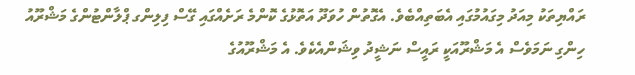ރައްޔިތަކު މިއަދު މިގައުމުގައި އެބަތިއްބެވެ. އެގޮތުން ހުވަދޫ އަތޮޅުގެ ކޮންމެ ރަށެއްގައި ގޭސް ފިލިންގ ޕްލާންޓުންގެ މަޝްރޫއު ހިންގި ނަމަވެސް އެ މަޝްރޫއަކީ ރައީސް ނަޝީދު ވިޝަންއެކެވެ. އެ މަޝްރޫއުގެ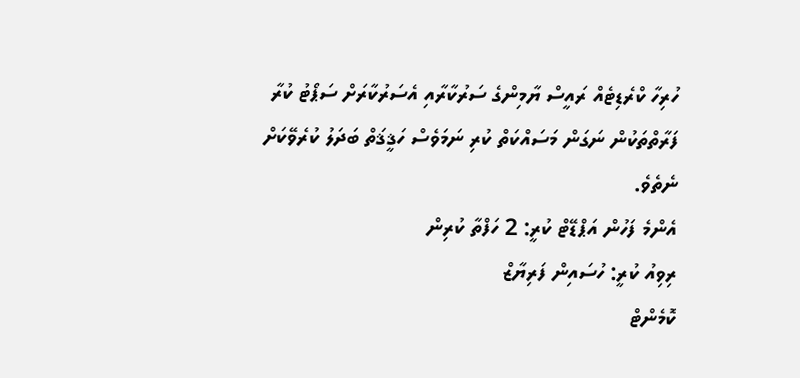ހުރިހާ ކްރެޑިޓެއް ރައީސް ޔާމިންގެ ސަރުކާރާއި އެސަރުކާރަށް ސަޕޯޓު ކުރާ ފަރާތްތަކުން ނަގަން މަސައްކަތް ކުރި ނަމަވެސް ހަޤީޤަތް ބަދަލު ކުރެވޭކަށް ނެތެވެ.
އެންމެ ފަހުން އަޕްޑޭޓް ކުރީ: 2 ހަފްތާ ކުރިން
ރިވިއު ކުރީ: ހުސައިން ފަރިޔާޒް
ކޮމެންޓް